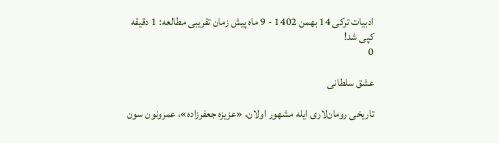ادبیات ترکی 14 بهمن 1402 - 9 ماه پیش زمان تقریبی مطالعه: 1 دقیقه
کپی شد!
0

عشق سلطانی

تاریخی رومان‌لاری ایله مشهور اولان، «عزیزه جعفرزاده»، عمرونون سون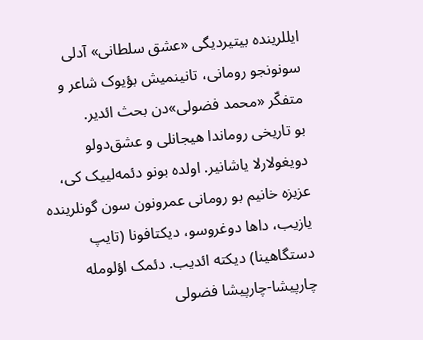ایللرینده بیتیردیگی «عشق سلطانی» آدلی سونونجو رومانی، تانینمیش بؤیوک شاعر و متفکّر «محمد فضولی»دن بحث ائدیر.
بو تاریخی روماندا هیجانلی و عشق‌دولو دویغولارلا یاشانیر. اولده بونو دئمه‌لییک کی، عزیزه خانیم بو رومانی عمرونون سون گونلرینده یازیب، داها دوغروسو، دیکتافونا (تایپ دستگاهینا) دیکته ائدیب. دئمک اؤلومله چارپیشا-چارپیشا فضولی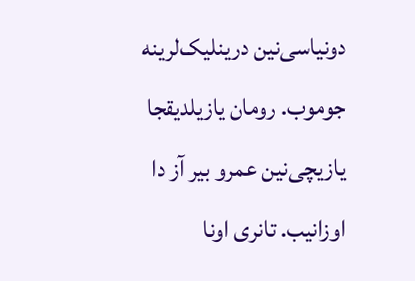دونیاسی‌نین درینلیک‌لرینه جوموب. رومان یازیلدیقجا یازیچی‌نین عمرو بیر آز دا اوزانیب. تانری اونا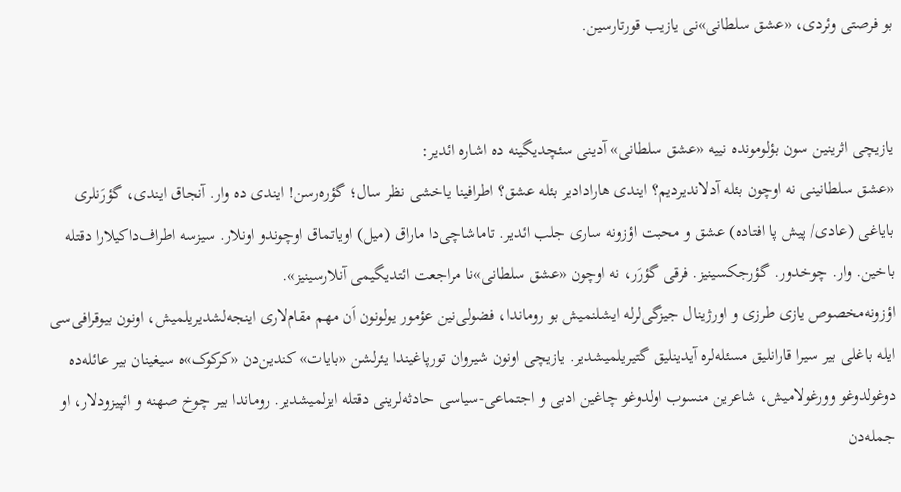بو فرصتی وئردی، «عشق سلطانی»نی یازیب قورتارسین.


یازیچی اثرینین سون بؤلومونده نییه «عشق سلطانی» آدینی سئچدیگینه ده اشاره ائدیر:
«عشق سلطانینی نه اوچون بئله آدلاندیردیم؟ ایندی هارادادیر بئله عشق؟ اطرافینا یاخشی نظر سال؛ گؤره‌رسن! ایندی ده وار. آنجاق ایندی، گؤرَنلری بایاغی (عادی/ پیش پا افتاده) عشق و محبت اؤزونه ساری جلب ائدیر. تاماشاچی‌دا ماراق (میل) اویاتماق اوچوندو اونلار. سیزسه اطراف‌داکیلارا دقتله باخین. وار. چوخدور. گؤرجکسینیز. فرقی گؤرَر، نه اوچون «عشق سلطانی»نا مراجعت ائتدیگیمی آنلارسینیز».
اؤزونه‌مخصوص یازی طرزی و اورژینال جیزگی‌لرله ایشلنمیش بو روماندا، فضولی‌نین عؤمور یولونون اَن مهم مقام‌لاری اینجه‌لشدیریلمیش، اونون بیوقرافی‌سی ایله باغلی بیر سیرا قارانلیق مسئله‌لره آیدینلیق گتیریلمیشدیر. یازیچی اونون شیروان تورپاغیندا یئرلشن «بایات» کندین‌دن «کرکوک»ه سیغینان بیر عائله‌ده دوغولدوغو وورغولامیش، شاعرین منسوب اولدوغو چاغین ادبی و اجتماعی-سیاسی حادثه‌لرینی دقتله ایزلمیشدیر. روماندا بیر چوخ صهنه و ائپیزودلار، او جمله‌دن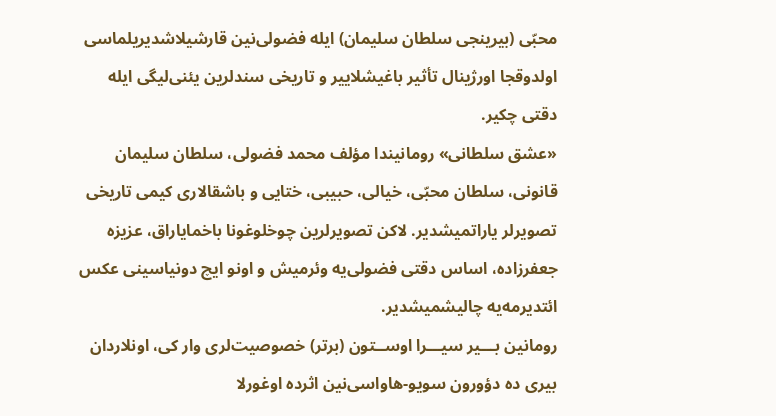محبّی (بیرینجی سلطان سلیمان) ایله فضولی‌نین قارشیلاشدیریلماسی اولدوقجا اورژینال تأثیر باغیشلاییر و تاریخی سندلرین یئنی‌لیگی ایله دقتی چکیر.
«عشق سلطانی» رومانیندا مؤلف محمد فضولی، سلطان سلیمان قانونی، سلطان محبّی، خیا‌لی، حبیبی، ختایی و باشقا‌لاری کیمی تاریخی تصویرلر یاراتمیشدیر. لاکن تصویرلرین چوخلوغونا باخمایا‌راق، عزیزه جعفرزاده، اساس دقتی فضولی‌یه وئرمیش و اونو ایچ دونیاسینی عکس ائتدیرمه‌یه چالیشمیشدیر.
رومانین بـــیر سیـــرا اوســتون (برتر) خصوصیت‌لری وار کی، اونلاردان بیری ده دؤورون سویو-هاواسی‌نین اثرده اوغورلا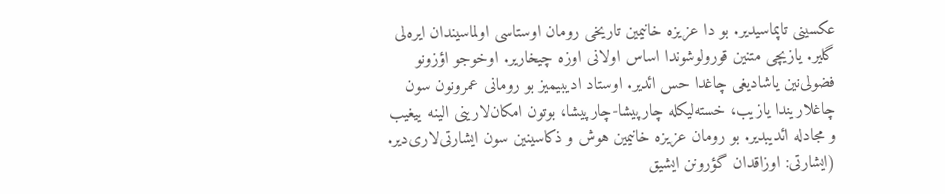عکسینی تاپماسیدیر. بو دا عزیزه خانیمین تاریخی رومان اوستاسی اولماسیندان ایره‌لی گلیر. یازیچی متنین قورولوشوندا اساس اولانی اوزه چیخاریر. اوخوجو اؤزونو فضولی‌نین یاشادیغی چاغدا حس ائدیر. اوستاد ادیبیمیز بو رومانی عمرونون سون چاغلاریندا یازیب، خسته‌لیکله چارپیشا-چارپیشا، بوتون امکان‌لارینی الینه ییغیب و مجادله ائدیبدیر. بو رومان عزیزه خانیمین هوش و ذکاسینین سون ایشارتی‌لاری‌دیر. (ایشارتی: اوزاقدان گؤرونن ایشیق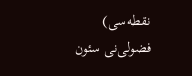نقطه‌سی)
فضولی‌نی سئون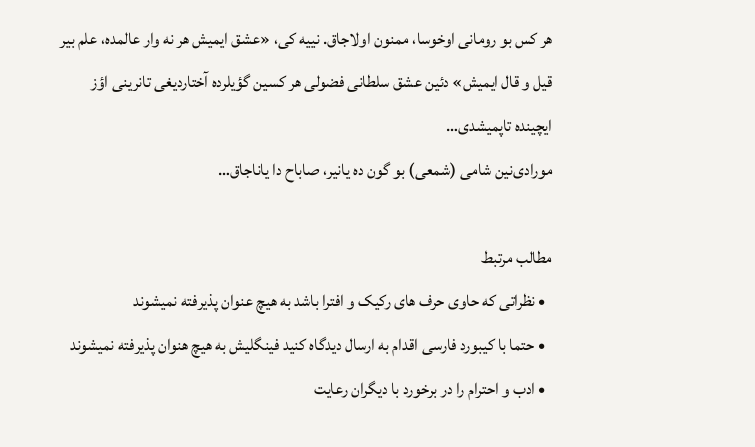هر کس بو رومانی اوخوسا، ممنون اولا‌جاق. نییه کی، «عشق ایمیش هر نه وار عالمده، علم بیر قیل و قال ایمیش» دئین عشق سلطانی فضولی هر کسین گؤیلرده آختاردیغی تانرینی اؤز ایچینده تاپمیشدی…
مورادی‌نین شامی (شمعی) بو گون ده یانیر، صاباح دا یانا‌جاق…

مطالب مرتبط
  • نظراتی که حاوی حرف های رکیک و افترا باشد به هیچ عنوان پذیرفته نمیشوند
  • حتما با کیبورد فارسی اقدام به ارسال دیدگاه کنید فینگلیش به هیچ هنوان پذیرفته نمیشوند
  • ادب و احترام را در برخورد با دیگران رعایت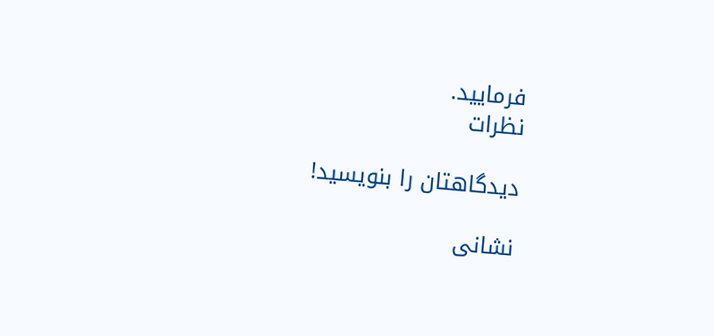فرمایید.
نظرات

دیدگاهتان را بنویسید!

نشانی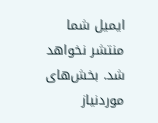ایمیل شما منتشر نخواهد شد. بخش‌های موردنیاز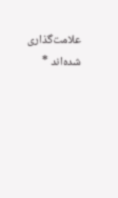علامت‌گذاری شده‌اند *